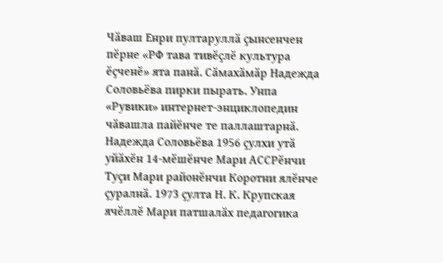Чӑваш Енри пултаруллӑ ҫынсенчен пӗрне «РФ тава тивӗҫлӗ культура ӗҫченӗ» ята панӑ. Сӑмахӑмӑр Надежда Соловьёва пирки пырать. Унпа «Рувики» интернет-энциклопедин чӑвашла пайӗнче те паллаштарнӑ.
Надежда Соловьёва 1956 ҫулхи утӑ уйӑхӗн 14-мӗшӗнче Мари АССРӗнчи Туҫи Мари районӗнчи Коротни ялӗнче ҫуралнӑ. 1973 ҫулта Н. К. Крупская ячӗллӗ Мари патшалӑх педагогика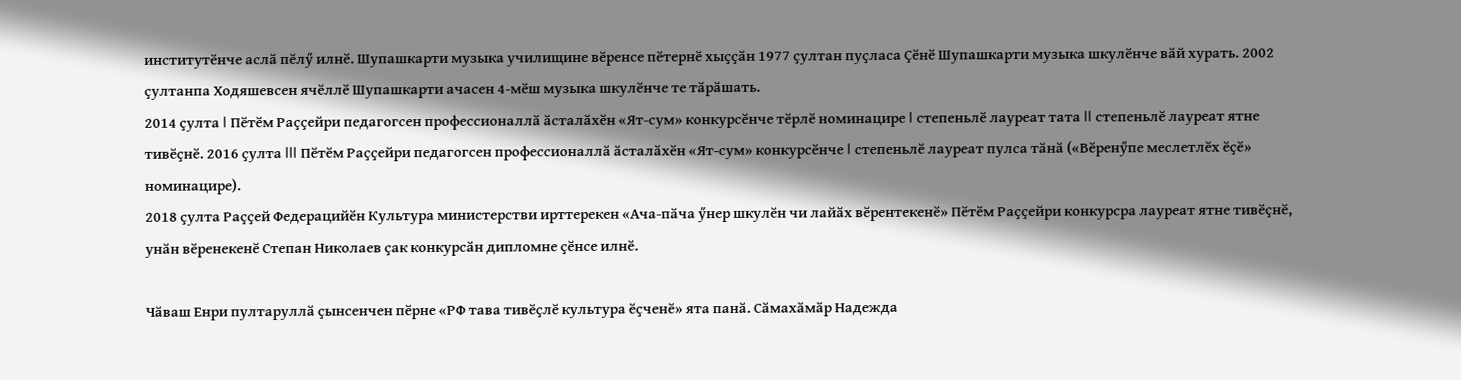институтӗнче аслӑ пӗлӳ илнӗ. Шупашкарти музыка училищине вӗренсе пӗтернӗ хыҫҫӑн 1977 ҫултан пуҫласа Ҫӗнӗ Шупашкарти музыка шкулӗнче вӑй хурать. 2002 ҫултанпа Ходяшевсен ячӗллӗ Шупашкарти ачасен 4-мӗш музыка шкулӗнче те тӑрӑшать.
2014 ҫулта I Пӗтӗм Раҫҫейри педагогсен профессионаллӑ ӑсталӑхӗн «Ят-сум» конкурсӗнче тӗрлӗ номинацире I степеньлӗ лауреат тата II степеньлӗ лауреат ятне тивӗҫнӗ. 2016 ҫулта III Пӗтӗм Раҫҫейри педагогсен профессионаллӑ ӑсталӑхӗн «Ят-сум» конкурсӗнче I степеньлӗ лауреат пулса тӑнӑ («Вӗренӳпе меслетлӗх ӗҫӗ» номинацире).
2018 ҫулта Раҫҫей Федерацийӗн Культура министерстви ирттерекен «Ача-пӑча ӳнер шкулӗн чи лайӑх вӗрентекенӗ» Пӗтӗм Раҫҫейри конкурсра лауреат ятне тивӗҫнӗ, унӑн вӗренекенӗ Степан Николаев ҫак конкурсӑн дипломне ҫӗнсе илнӗ.

Чӑваш Енри пултаруллӑ ҫынсенчен пӗрне «РФ тава тивӗҫлӗ культура ӗҫченӗ» ята панӑ. Сӑмахӑмӑр Надежда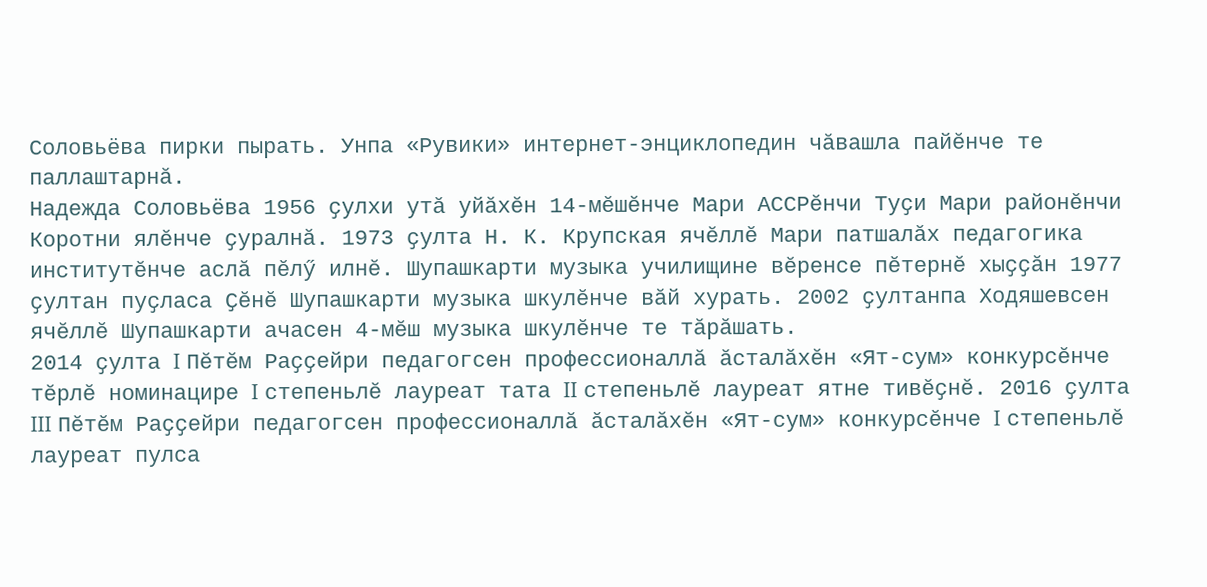Соловьёва пирки пырать. Унпа «Рувики» интернет-энциклопедин чӑвашла пайӗнче те паллаштарнӑ.
Надежда Соловьёва 1956 ҫулхи утӑ уйӑхӗн 14-мӗшӗнче Мари АССРӗнчи Туҫи Мари районӗнчи Коротни ялӗнче ҫуралнӑ. 1973 ҫулта Н. К. Крупская ячӗллӗ Мари патшалӑх педагогика институтӗнче аслӑ пӗлӳ илнӗ. Шупашкарти музыка училищине вӗренсе пӗтернӗ хыҫҫӑн 1977 ҫултан пуҫласа Ҫӗнӗ Шупашкарти музыка шкулӗнче вӑй хурать. 2002 ҫултанпа Ходяшевсен ячӗллӗ Шупашкарти ачасен 4-мӗш музыка шкулӗнче те тӑрӑшать.
2014 ҫулта I Пӗтӗм Раҫҫейри педагогсен профессионаллӑ ӑсталӑхӗн «Ят-сум» конкурсӗнче тӗрлӗ номинацире I степеньлӗ лауреат тата II степеньлӗ лауреат ятне тивӗҫнӗ. 2016 ҫулта III Пӗтӗм Раҫҫейри педагогсен профессионаллӑ ӑсталӑхӗн «Ят-сум» конкурсӗнче I степеньлӗ лауреат пулса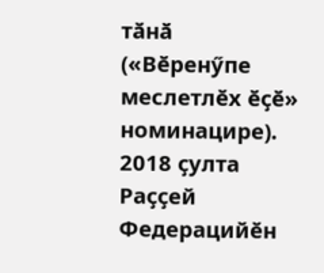тӑнӑ («Вӗренӳпе меслетлӗх ӗҫӗ» номинацире).
2018 ҫулта Раҫҫей Федерацийӗн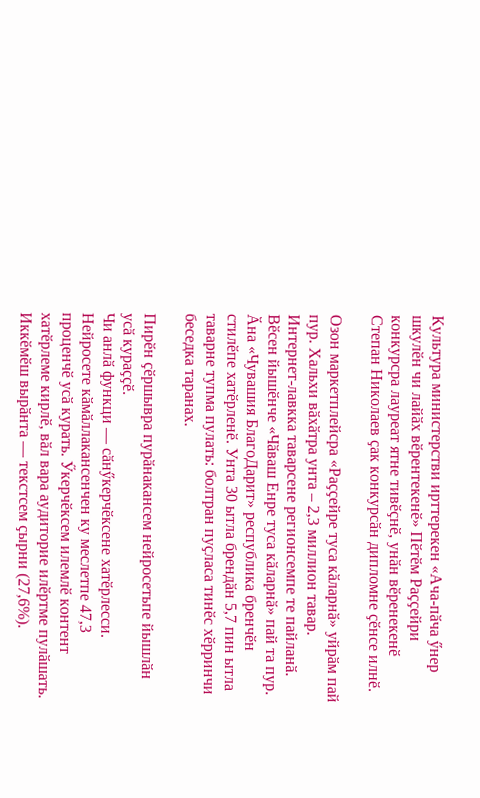Культура министерстви ирттерекен «Ача-пӑча ӳнер шкулӗн чи лайӑх вӗрентекенӗ» Пӗтӗм Раҫҫейри конкурсра лауреат ятне тивӗҫнӗ, унӑн вӗренекенӗ Степан Николаев ҫак конкурсӑн дипломне ҫӗнсе илнӗ.

Озон маркетплейсра «Раҫҫейре туса кӑларнӑ» уйрӑм пай пур. Хальхи вӑхӑтра унта – 2,3 миллион тавар.
Интернет-лавкка таварсене регионсемпе те пайланӑ. Вӗсен йышӗнче «Чӑваш Енре туса кӑларнӑ» пай та пур. Ӑна «Чувашия БлагоДарит» республика бренчӗн стилӗпе хатӗрленӗ. Унта 30 ытла брендӑн 5,7 пин ытла таварне тупма пулать: болтран пуҫласа тинӗс хӗрринчи беседка таранах.

Пирӗн ҫӗршывра пурӑнакансем нейросетьпе йышлӑн усӑ кураҫҫӗ.
Чи анлӑ функци — сӑнӳкерчӗксене хатӗрлесси. Нейросете кӑмӑллакансенчен ку меслетпе 47,3 проценчӗ усӑ курать. Ӳкерчӗксем илемлӗ контент хатӗрлеме кирлӗ, вӑл вара аудиторие илӗртме пулӑшать.
Иккӗмӗш вырӑнта — текстсем ҫырни (27,6%).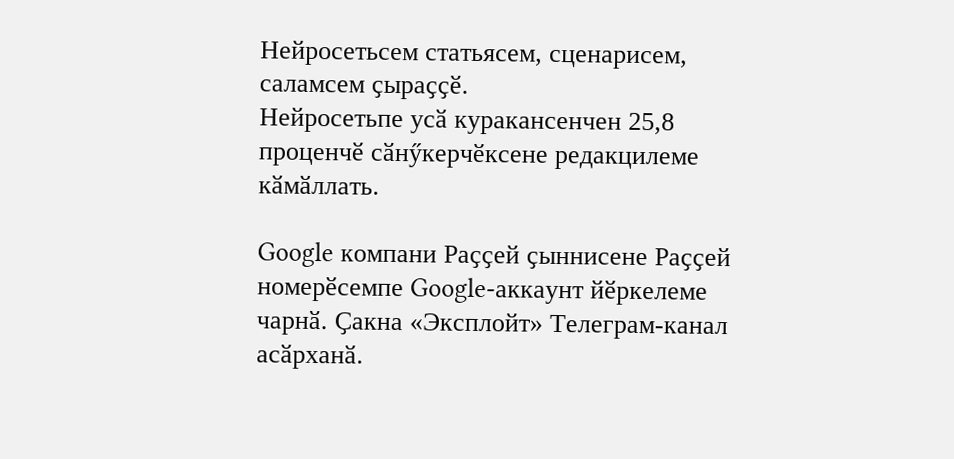Нейросетьсем статьясем, сценарисем, саламсем ҫыраҫҫӗ.
Нейросетьпе усӑ куракансенчен 25,8 проценчӗ сӑнӳкерчӗксене редакцилеме кӑмӑллать.

Google компани Раҫҫей ҫыннисене Раҫҫей номерӗсемпе Google-аккаунт йӗркелеме чарнӑ. Ҫакна «Эксплойт» Телеграм-канал асӑрханӑ.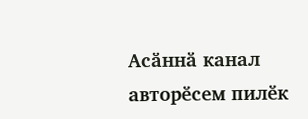Асӑннӑ канал авторӗсем пилӗк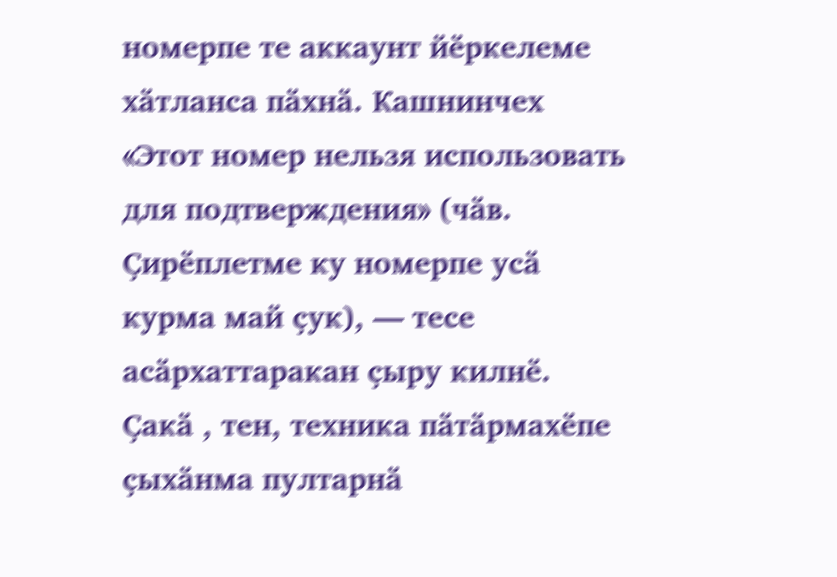номерпе те аккаунт йӗркелеме хӑтланса пӑхнӑ. Кашнинчех «Этот номер нельзя использовать для подтверждения» (чӑв. Ҫирӗплетме ку номерпе усӑ курма май ҫук), — тесе асӑрхаттаракан ҫыру килнӗ. Ҫакӑ , тен, техника пӑтӑрмахӗпе ҫыхӑнма пултарнӑ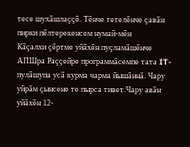тесе шухӑшлаҫҫӗ. Тӗнче тетелӗнче ҫавӑн пирки пӗлтерекенсем нумай-мӗн
Кӑҫалхи ҫӗртме уйӑхӗн пуҫламӑшӗнче АПШра Раҫҫейре программӑсемпе тата IT-пулӑшупа усӑ курма чарма йышӑннӑ. Чару уйрӑм ҫынсене те пырса тивет.Чару авӑн уйӑхӗн 12-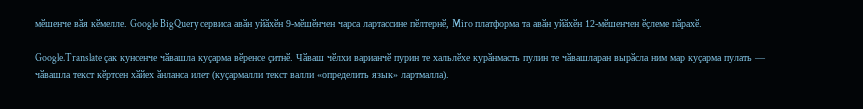мӗшенче вӑя кӗмелле. Google BigQuery сервиса авӑн уйӑхӗн 9-мӗшӗнчен чарса лартассине пӗлтернӗ, Miro платформа та авӑн уйӑхӗн 12-мӗшенчен ӗҫлеме пӑрахӗ.

Google.Translate ҫак кунсенче чӑвашла куҫарма вӗренсе ҫитнӗ. Чӑваш чӗлхи варианчӗ пурин те хальлӗхе курӑнмасть пулин те чӑвашларан вырӑсла ним мар куҫарма пулать — чӑвашла текст кӗртсен хӑйех ӑнланса илет (куҫармалли текст валли «определить язык» лартмалла).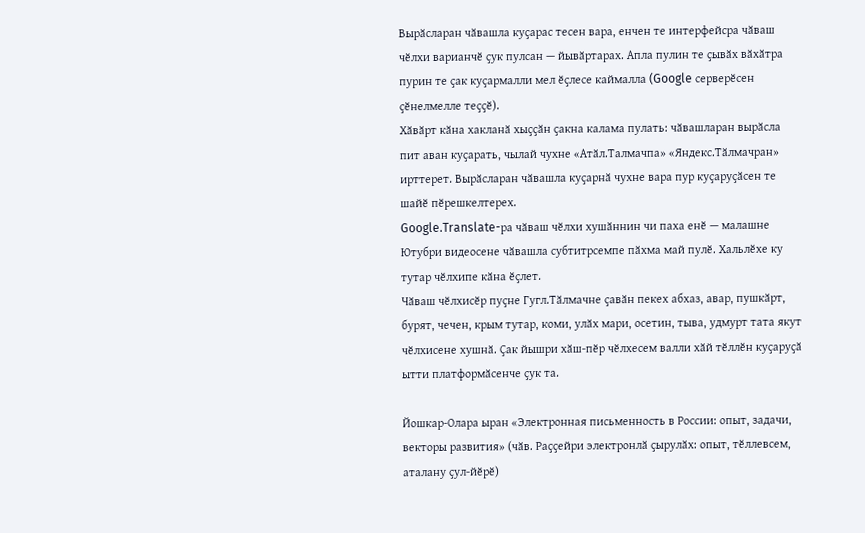Вырӑсларан чӑвашла куҫарас тесен вара, енчен те интерфейсра чӑваш чӗлхи варианчӗ ҫук пулсан — йывӑртарах. Апла пулин те ҫывӑх вӑхӑтра пурин те ҫак куҫармалли мел ӗҫлесе каймалла (Google серверӗсен ҫӗнелмелле теҫҫӗ).
Хӑвӑрт кӑна хакланӑ хыҫҫӑн ҫакна калама пулать: чӑвашларан вырӑсла пит аван куҫарать, чылай чухне «Атӑл.Талмачпа» «Яндекс.Тӑлмачран» ирттерет. Вырӑсларан чӑвашла куҫарнӑ чухне вара пур куҫаруҫӑсен те шайӗ пӗрешкелтерех.
Google.Translate-ра чӑваш чӗлхи хушӑннин чи паха енӗ — малашне Ютубри видеосене чӑвашла субтитрсемпе пӑхма май пулӗ. Хальлӗхе ку тутар чӗлхипе кӑна ӗҫлет.
Чӑваш чӗлхисӗр пуҫне Гугл.Тӑлмачне ҫавӑн пекех абхаз, авар, пушкӑрт, бурят, чечен, крым тутар, коми, улӑх мари, осетин, тыва, удмурт тата якут чӗлхисене хушнӑ. Ҫак йышри хӑш-пӗр чӗлхесем валли хӑй тӗллӗн куҫаруҫӑ ытти платформӑсенче ҫук та.

Йошкар-Олара ыран «Электронная письменность в России: опыт, задачи, векторы развития» (чӑв. Раҫҫейри электронлӑ ҫырулӑх: опыт, тӗллевсем, аталану ҫул-йӗрӗ)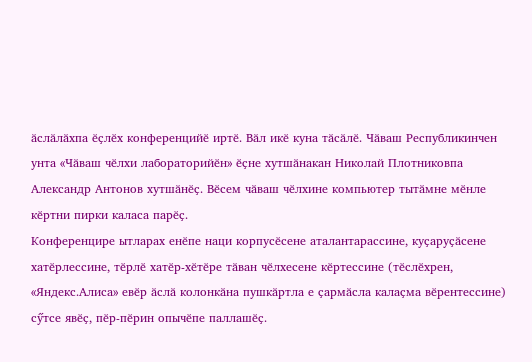ӑслӑлӑхпа ӗҫлӗх конференцийӗ иртӗ. Вӑл икӗ куна тӑсӑлӗ. Чӑваш Республикинчен унта «Чӑваш чӗлхи лабораторийӗн» ӗҫне хутшӑнакан Николай Плотниковпа Александр Антонов хутшӑнӗҫ. Вӗсем чӑваш чӗлхине компьютер тытӑмне мӗнле кӗртни пирки каласа парӗҫ.
Конференцире ытларах енӗпе наци корпусӗсене аталантарассине, куҫаруҫӑсене хатӗрлессине, тӗрлӗ хатӗр-хӗтӗре тӑван чӗлхесене кӗртессине (тӗслӗхрен, «Яндекс.Алиса» евӗр ӑслӑ колонкӑна пушкӑртла е ҫармӑсла калаҫма вӗрентессине) сӳтсе явӗҫ, пӗр-пӗрин опычӗпе паллашӗҫ.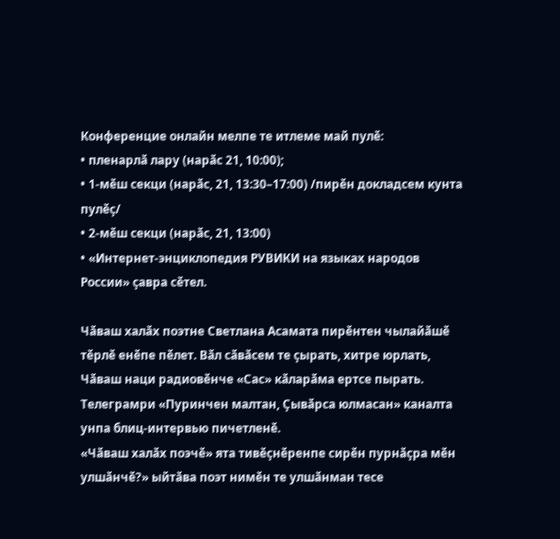Конференцие онлайн мелпе те итлеме май пулӗ:
• пленарлӑ лару (нарӑс 21, 10:00);
• 1-мӗш секци (нарӑс, 21, 13:30–17:00) /пирӗн докладсем кунта пулӗҫ/
• 2-мӗш секци (нарӑс, 21, 13:00)
• «Интернет-энциклопедия РУВИКИ на языках народов России» ҫавра сӗтел.

Чӑваш халӑх поэтне Светлана Асамата пирӗнтен чылайӑшӗ тӗрлӗ енӗпе пӗлет. Вӑл сӑвӑсем те ҫырать, хитре юрлать, Чӑваш наци радиовӗнче «Сас» кӑларӑма ертсе пырать.
Телеграмри «Пуринчен малтан, Ҫывӑрса юлмасан» каналта унпа блиц-интервью пичетленӗ.
«Чӑваш халӑх поэчӗ» ята тивӗҫнӗренпе сирӗн пурнӑҫра мӗн улшӑнчӗ?» ыйтӑва поэт нимӗн те улшӑнман тесе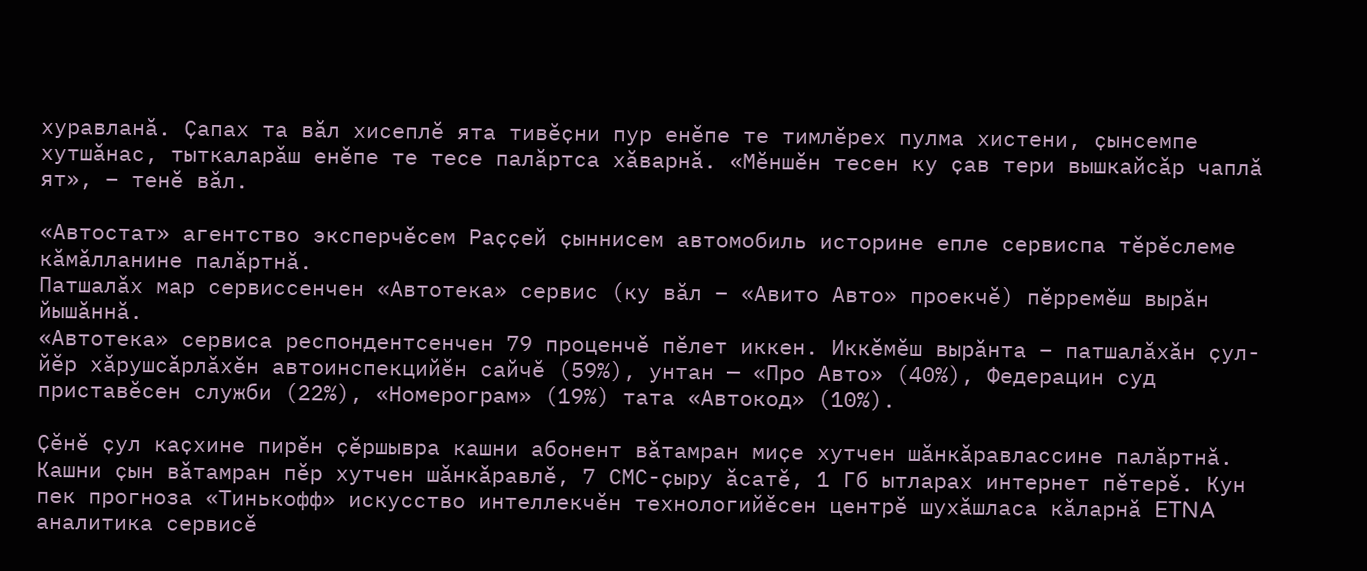хуравланӑ. Ҫапах та вӑл хисеплӗ ята тивӗҫни пур енӗпе те тимлӗрех пулма хистени, ҫынсемпе хутшӑнас, тыткаларӑш енӗпе те тесе палӑртса хӑварнӑ. «Мӗншӗн тесен ку ҫав тери вышкайсӑр чаплӑ ят», – тенӗ вӑл.

«Автостат» агентство эксперчӗсем Раҫҫей ҫыннисем автомобиль историне епле сервиспа тӗрӗслеме кӑмӑлланине палӑртнӑ.
Патшалӑх мар сервиссенчен «Автотека» сервис (ку вӑл – «Авито Авто» проекчӗ) пӗрремӗш вырӑн йышӑннӑ.
«Автотека» сервиса респондентсенчен 79 проценчӗ пӗлет иккен. Иккӗмӗш вырӑнта – патшалӑхӑн ҫул-йӗр хӑрушсӑрлӑхӗн автоинспекцийӗн сайчӗ (59%), унтан — «Про Авто» (40%), Федерацин суд приставӗсен служби (22%), «Номерограм» (19%) тата «Автокод» (10%).

Ҫӗнӗ ҫул каҫхине пирӗн ҫӗршывра кашни абонент вӑтамран миҫе хутчен шӑнкӑравлассине палӑртнӑ.
Кашни ҫын вӑтамран пӗр хутчен шӑнкӑравлӗ, 7 СМС-ҫыру ӑсатӗ, 1 Гб ытларах интернет пӗтерӗ. Кун пек прогноза «Тинькофф» искусство интеллекчӗн технологийӗсен центрӗ шухӑшласа кӑларнӑ ETNA аналитика сервисӗ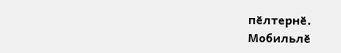пӗлтернӗ.
Мобильлӗ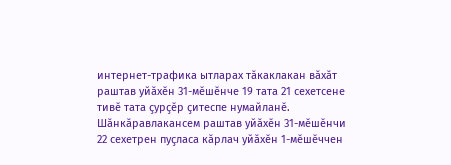интернет-трафика ытларах тӑкаклакан вӑхӑт раштав уйӑхӗн 31-мӗшӗнче 19 тата 21 сехетсене тивӗ тата ҫурҫӗр ҫитеспе нумайланӗ. Шӑнкӑравлакансем раштав уйӑхӗн 31-мӗшӗнчи 22 сехетрен пуҫласа кӑрлач уйӑхӗн 1-мӗшӗччен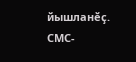йышланӗҫ. СМС-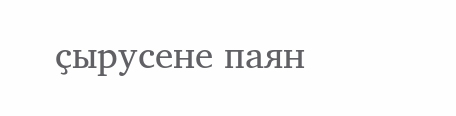ҫырусене паян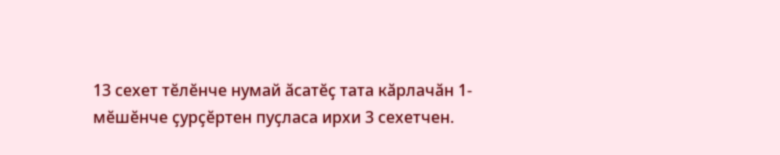13 сехет тӗлӗнче нумай ӑсатӗҫ тата кӑрлачӑн 1-мӗшӗнче ҫурҫӗртен пуҫласа ирхи 3 сехетчен.